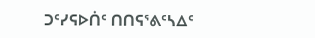ᑐᑦᓯᕋᐅᑏᑦ ᑎᑎᕋᕐᕕᑦᓴᐃᑦ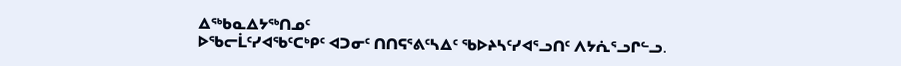ᐃᖅᑲᓇᐃᔭᖅᑎᓄᑦ
ᐅᖃᓕᒫᑦᓯᐊᖃᑦᑕᒃᑭᑦ ᐊᑐᓂᑦ ᑎᑎᕋᕐᕕᑦᓴᐃᑦ ᖃᐅᔨᓴᑦᓯᐊᕐᓗᑎᑦ ᐱᔭᕇᕐᓗᒋᓪᓗ.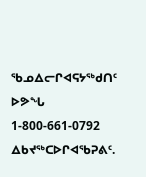ᖃᓄᐃᓕᒋᐊᕋᔭᖅᑯᑎᑦ ᐅᕗᖓ 1-800-661-0792 ᐃᑲᔪᖅᑕᐅᒋᐊᖃᕈᕕᑦ.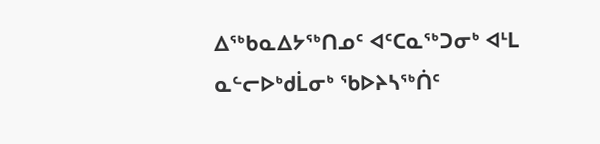ᐃᖅᑲᓇᐃᔭᖅᑎᓄᑦ ᐊᑦᑕᓇᖅᑐᓂᒃ ᐊᒻᒪ ᓇᓪᓕᐅᒃᑯᒫᓂᒃ ᖃᐅᔨᓴᖅᑏᑦ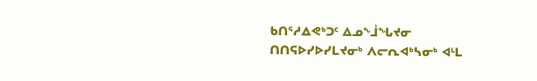ᑲᑎᕐᓱᐃᕙᒃᑐᑦ ᐃᓄᖕᒨᖓᔪᓂ ᑎᑎᕋᐅᓯᐅᓯᒪᔪᓂᒃ ᐱᓕᕆᐊᒃᓴᓂᒃ ᐊᒻᒪ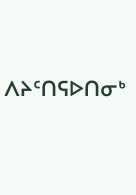ᐱᔨᑦᑎᕋᐅᑎᓂᒃ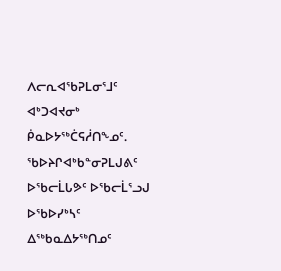ᐱᓕᕆᐊᖃᕈᒪᓂᕐᒧᑦ ᐊᒃᑐᐊᔪᓂᒃ ᑮᓇᐅᔭᖅᑖᕋᓲᑎᖕᓄᑦ. ᖃᐅᔨᒋᐊᒃᑲᓐᓂᕈᒪᒍᕕᑦ ᐅᖃᓕᒫᒐᕗᑦ ᐅᖃᓕᒫᕐᓗᒍ ᐅᖃᐅᓯᒃᓴᑦ ᐃᖅᑲᓇᐃᔭᖅᑎᓄᑦ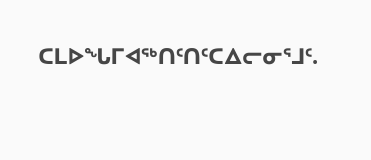ᑕᒪᐅᖓᒥᐊᖅᑎᑦᑎᑦᑕᐃᓕᓂᕐᒧᑦ.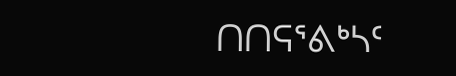ᑎᑎᕋᕐᕕᒃᓴᑦ